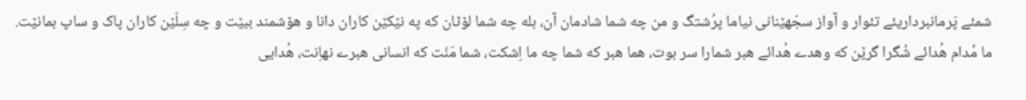شمئے پَرمانبرداریئے تئوار و آواز سجّهێنانی نیاما پرُشتگ و من چه شما شادمان آن، بله چه شما لۆٹان که په نێکێن کاران دانا و هۆشمند ببێت و چه سِلّێن کاران پاک و ساپ بمانێت.
ما مُدام هُدائے شُگرا گرێن که وهدے هُدائے هبر شمارا سر بوت، هما هبر که شما چه ما اِشکت، شما مَنّت که انسانی هبرے نهاِنت، هُدایی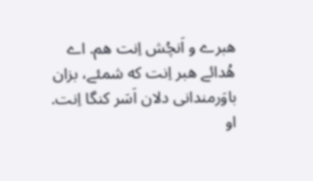هبرے و اَنچُش اِنت هم. اے هُدائے هبر اِنت که شمئے، بزان باوَرمندانی دلان اَسَر کنگا اِنت.
او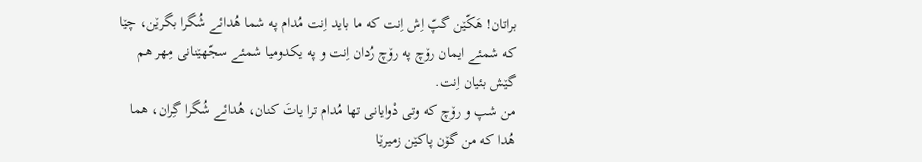براتان! هَکّێن گپّ اِش اِنت که ما باید اِنت مُدام په شما هُدائے شُگرا بگرێن، چێا که شمئے ایمان رۆچ په رۆچ رُدان اِنت و په یکدومیا شمئے سجّهێنانی مِهر هم گێش بئیان اِنت.
من شپ و رۆچ که وتی دْوایانی تها مُدام ترا یاتَ کنان، هُدائے شُگرا گِران، هما هُدا که من گۆن پاکێن زمیرێا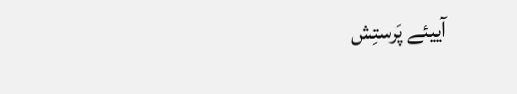آییئے پَرستِش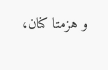و هزمتا کنان،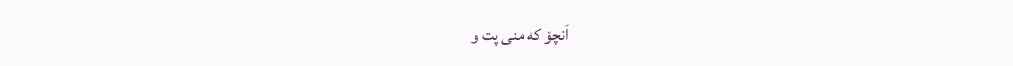اَنچۆ که منی پت و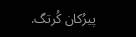پیرُکان کُرتگ.